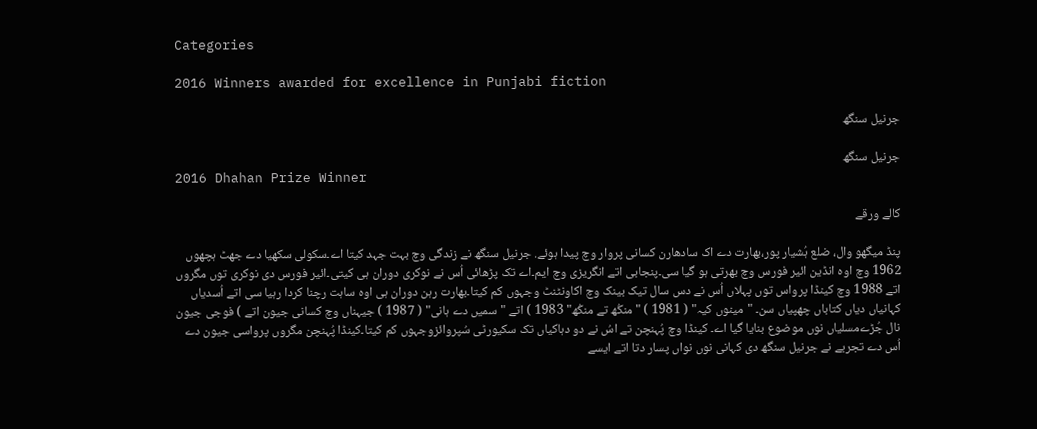Categories

2016 Winners awarded for excellence in Punjabi fiction

جرنیل سنگھ

جرنیل سنگھ
2016 Dhahan Prize Winner

کالے ورقے

پنڈ میگھو وال، ضلع ہُشیار پور،بھارت دے اک سادھارن کسانی پروار وچ پیدا ہوئے. جرنیل سنگھ نے زندگی وچ بہت جہد کیتا اے۔سکولی سکھیا دے جھٹ ہچھوں 1962 وچ اوہ انڈین ائیر فورس وچ بھرتی ہو گیا سی۔پنجابی اتے انگریزی وچ ایم۔اے تک پڑھائی اُس نے نوکری دوران ہی کیتی۔ائیر فورس دی نوکری توں مگروں اتے 1988 وچ کینڈا پرواس توں پہلاں اُس نے دس سال تیک بینک وچ اکاونٹنٹ وجہوں کم کیتا۔بھارت رہن دوران ہی اوہ ساہت رچنا کردا رہیا سی اتے اُسدیاں کہانیاں دیاں کتاباں چھپیاں سن۔ "مینوں کیہ" ( 1981 ) " منکُھ تے منکُھ" 1983 ) اتے "سمیں دے ہانی" ( 1987 ) جیہناں وچ کسانی جیون اتے ) فوجی جیون نال جُڑےمسلیاں نوں موضوع بنایا گیا اے۔ کینڈا وچ پُہنچن تے اسُ نے دو دہاکیاں تک سکیورٹی سُپروائزوجہوں کم کیتا۔کینڈا پُہنچن مگروں پرواسی جیون دے اُس دے تجربے نے جرنیل سنگھ دی کہانی نوں نواں پسار دتا اتے ایسے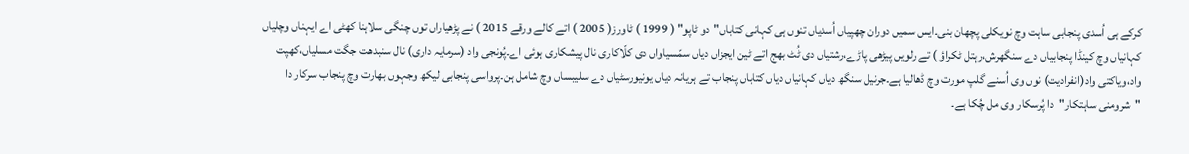کرکے ہی اُسدی پنجابی ساہت وچ نویکلی پچھان بنی۔ایس سمیں دوران چھپیاں اُسدیاں تنوں ہی کہانی کتاباں"دو ٹاپو" ( 1999 ) ٹاورز( 2005 ) اتے کالے ورقے 2015 ) نے پڑھیاراں توں چنگی سلاہنا کھٹی اے ایہناں وچلیاں کہانیاں وچ کینڈا پنجابیاں دے سنگھرش،رہتل ٹکراؤ ) تے رلویں پیڑھی پاڑے،رشتیاں دی ٹُٹ بھج اتے ٹین ایجزاں دیاں سمّسیاواں دی کلّاکاری نال پیشکاری ہوئی اے۔پُونجی واد (سرمایہ داری) نال سنبدھت جگت مسلیاں،کھپت واد،ویاکتی واد(انفرادیت) نوں وی اُسنے گلپ مورت وچ ڈھالیا ہے۔جرنیل سنگھ دیاں کہانیاں دیاں کتاباں پنجاب تے ہریانہ دیاں یونیورسٹیاں دے سلیبساں وچ شامل ہن۔پرواسی پنجابی لیکھ وجہوں بھارت وچ پنجاب سرکار دا "شرومنی ساہتکار"دا پُرسکار وی مل چُکا ہے۔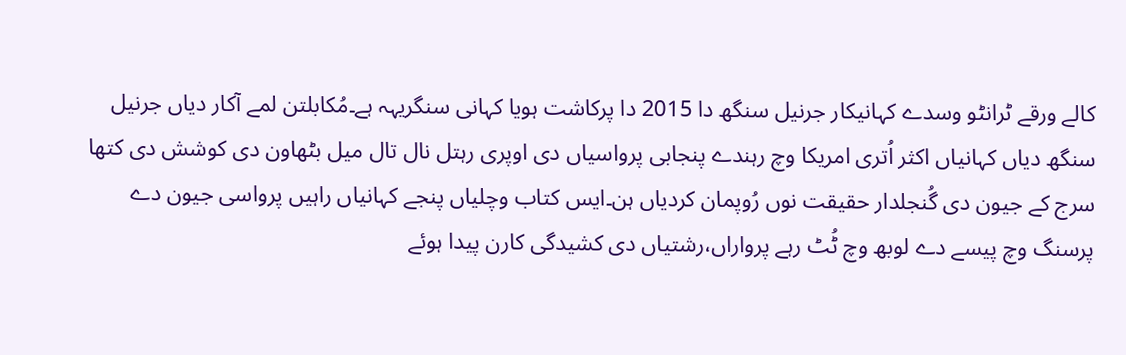کالے ورقے ٹرانٹو وسدے کہانیکار جرنیل سنگھ دا 2015 دا پرکاشت ہویا کہانی سنگریہہ ہے۔مُکابلتن لمے آکار دیاں جرنیل سنگھ دیاں کہانیاں اکثر اُتری امریکا وچ رہندے پنجابی پرواسیاں دی اوپری رہتل نال تال میل بٹھاون دی کوشش دی کتھا سرج کے جیون دی گُنجلدار حقیقت نوں رُوپمان کردیاں ہن۔ایس کتاب وچلیاں پنجے کہانیاں راہیں پرواسی جیون دے پرسنگ وچ پیسے دے لوبھ وچ ٹُٹ رہے پرواراں،رشتیاں دی کشیدگی کارن پیدا ہوئے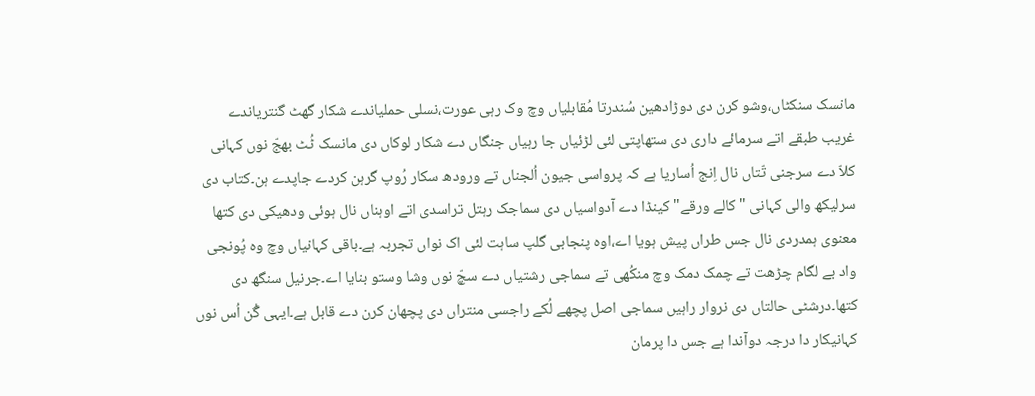مانسک سنکٹاں،وشو کرن دی دوڑادھین سُندرتا مُقابلیاں وچ وک رہی عورت،نسلی حملیاندے شکار گھٹ گنتریاندے غریب طبقے اتے سرمائے داری دی ستھاپتی لئی لڑئیاں جا رہیاں جنگاں دے شکار لوکاں دی مانسک ٹُٹ بھجّ نوں کہانی کلاّ دے سرجنی تّتاں نال اِنج اُساریا ہے کہ پرواسی جیون اُلجناں تے ورودھ سکار رُوپ گرہن کردے جاپدے ہن۔کتاب دی سرلیکھ والی کہانی "کالے ورقے" کینڈا دے آدواسیاں دی سماجک رہتل تراسدی اتے اوہناں نال ہوئی ودھیکی دی کتھا معنوی ہمدردی نال جس طراں پیش ہویا اے،اوہ پنجابی گلپ ساہت لئی اک نواں تجربہ ہے۔باقی کہانیاں وچ وہ پُونجی واد بے لگام چڑھت تے چمک دمک وچ منکُھی تے سماجی رشتیاں دے سچّ نوں وشا وستو بنایا اے۔جرنیل سنگھ دی کتھا۔درشٹی حالتاں دی نروار راہیں سماجی اصل پچھے لُکے راجسی منتراں دی پچھان کرن دے قابل ہے۔ایہی گُن اُس نوں کہانیکار دا درجہ دوآندا ہے جس دا پرمان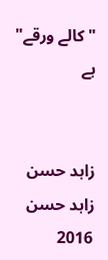"کالے ورقے" ہے


زاہد حسن
زاہد حسن
2016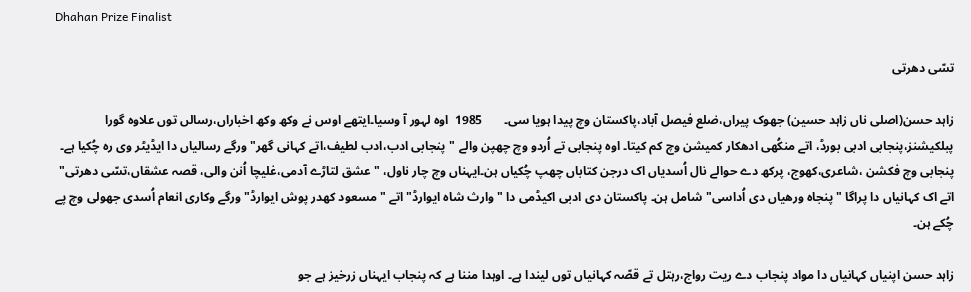Dhahan Prize Finalist

تسّی دھرتی

زاہد حسن(اصلی ناں زاہد حسین) جھوک پیراں،ضلع فیصل آباد،پاکستان وچ پیدا ہویا سی۔       1985  اوہ لہور آ وسیا۔ایتھے اوس نے وکھ وکھ اخباراں،رسالں توں علاوہ گورا پبلکیشنز،پنجابی ادبی بورڈ، اتے منکُھی ادھکار کمیشن وچ کم کیتا۔ اوہ پنجابی تے اُردو وچ چھپن والے "پنجابی ادب،ادب لطیف،اتے کہانی گھر" ورگے رسالیاں دا ایڈیٹر وی رہ چُکیا ہے۔ پنجابی وچ فکشن ،شاعری،کھوج، پرکھ دے حوالے نال اُسدیاں اک درجن کتاباں چھپ چُکیاں ہن۔ایہناں وچ چار ناول، "عشق لتاڑے آدمی،غلیچا اُنن والی، قصہ عشقاں،تسّی دھرتی" اتے اک کہانیاں دا پراگا "پنجاہ ورھیاں دی اُداسی" شامل ہن۔ پاکستان دی ادبی اکیڈمی دا "وارث شاہ ایوارڈ" اتے "مسعود کھدر پوش ایوارڈ" ورگے وکاری انعام اُسدی جھولی وچ پے چُکے ہن۔

زاہد حسن اپنیاں کہانیاں دا مواد پنجاب دے ریت رواج،رہتل تے قصّہ کہانیاں توں لیندا ہے۔ اوہدا مننا ہے کہ پنجاب ایہناں زرخیز ہے جو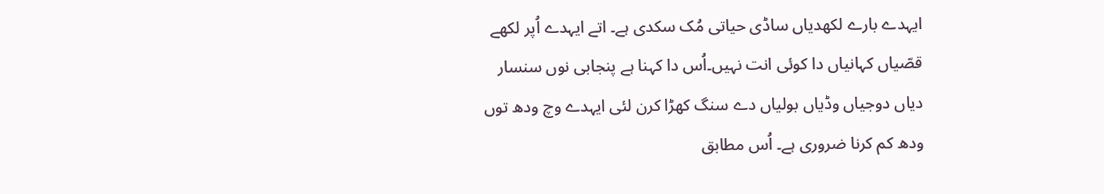ایہدے بارے لکھدیاں ساڈی حیاتی مُک سکدی ہے۔ اتے ایہدے اُپر لکھے قصّیاں کہانیاں دا کوئی انت نہیں۔اُس دا کہنا ہے پنجابی نوں سنسار دیاں دوجیاں وڈیاں بولیاں دے سنگ کھڑا کرن لئی ایہدے وچ ودھ توں ودھ کم کرنا ضروری ہے۔ اُس مطابق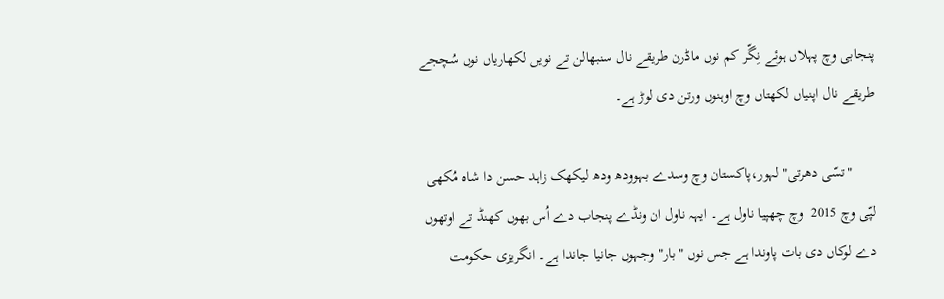پنجابی وچ پہلاں ہوئے نِگّر کم نوں ماڈرن طریقے نال سنبھالن تے نویں لکھاریاں نوں سُچجے طریقے نال اپنیاں لکھتاں وچ اوہنوں ورتن دی لوڑ ہے۔

      "تسّی دھرتی" لہور،پاکستان وچ وسدے بہوودھ ودھ لیکھک زاہد حسن دا شاہ مُکھی لپّی وچ 2015  وچ چھپیا ناول ہے۔ ایہہ ناول ان ونڈے پنجاب دے اُس بھوں کھنڈ تے اوتھوں دے لوکاں دی بات پاوندا ہے جس نوں "بار" وجہوں جانیا جاندا ہے۔ انگریزی حکومت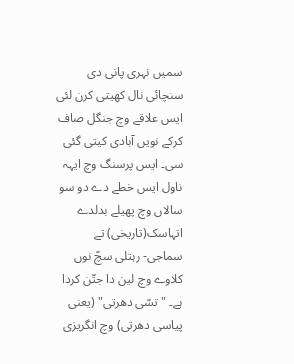سمیں نہری پانی دی سنچائی نال کھیتی کرن لئی ایس علاقے وچ جنگل صاف کرکے نویں آبادی کیتی گئی سی۔ ایس پرسنگ وچ ایہہ ناول ایس خطے دے دو سو سالاں وچ پھیلے بدلدے اتہاسک(تاریخی) تے سماجی- رہتلی سچّ نوں کلاوے وچ لین دا جتّن کردا ہے۔ "تسّی دھرتی" (یعنی پیاسی دھرتی) وچ انگریزی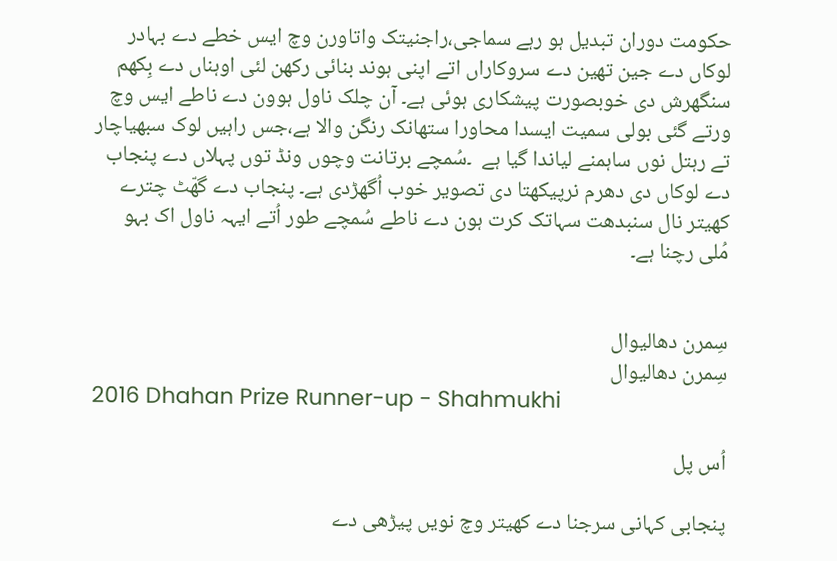حکومت دوران تبدیل ہو رہے سماجی،راجنیتک واتاورن وچ ایس خطے دے بہادر لوکاں دے جین تھین دے سروکاراں اتے اپنی ہوند بنائی رکھن لئی اوہناں دے بِکھم سنگھرش دی خوبصورت پیشکاری ہوئی ہے۔ آن چلک ناول ہوون دے ناطے ایس وچ ورتے گئی بولی سمیت ایسدا محاورا ستھانک رنگن والا ہے،جس راہیں لوک سبھیاچار تے رہتل نوں ساہمنے لیاندا گیا ہے  ۔سُمچے برتانت وچوں ونڈ توں پہلاں دے پنجاب دے لوکاں دی دھرم نرپیکھتا دی تصویر خوب اُگھڑدی ہے۔ پنجاب دے گھّٹ چترے کھیتر نال سنبدھت سہاتک کرت ہون دے ناطے سُمچے طور اُتے ایہہ ناول اک بہو مُلی رچنا ہے۔


سِمرن دھالیوال
سِمرن دھالیوال
2016 Dhahan Prize Runner-up - Shahmukhi

اُس پل

پنجابی کہانی سرجنا دے کھیتر وچ نویں پیڑھی دے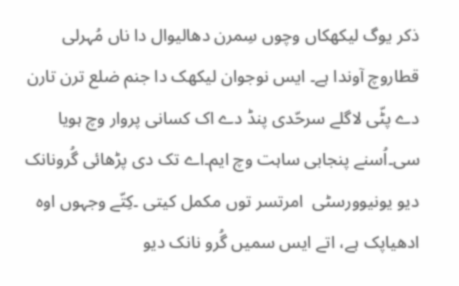ذکر یوگ لیکھکاں وچوں سِمرن دھالیوال دا ناں مُہرلی قطاروچ آوندا ہے۔ ایس نوجوان لیکھک دا جنم ضلع ترن تارن دے پٹّی لاگلے سرحّدی پنڈ دے اک کسانی پروار وچ ہویا سی۔اُسنے پنجابی ساہت وچ ایم۔اے تک دی پڑھائی گُرونانک دیو یونیوورسٹی  امرتسر توں مکمل کیتی ۔کِتّے وجہوں اوہ ادھیاپک ہے، اتے ایس سمیں گُرو نانک دیو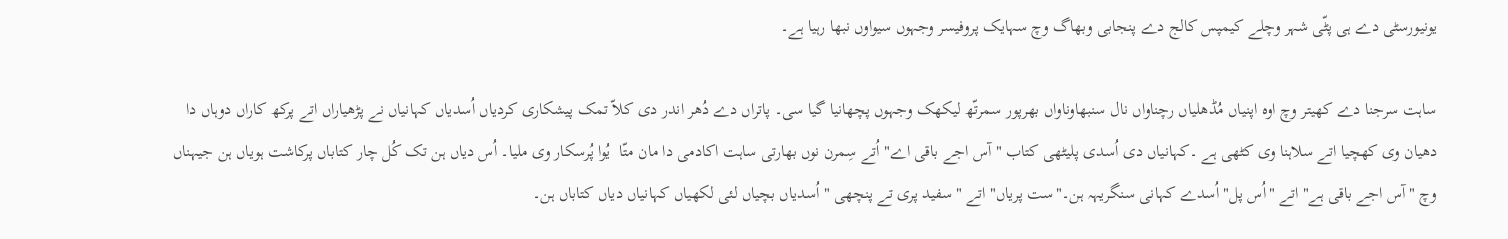یونیورسٹی دے ہی پٹّی شہر وچلے کیمپس کالج دے پنجابی وبھاگ وچ سہایک پروفیسر وجہوں سیواوں نبھا رہیا ہے۔

ساہت سرجنا دے کھیتر وچ اوہ اپنیاں مُڈھلیاں رچناواں نال سنبھاوناواں بھرپور سمرتّھ لیکھک وجہوں پچھانیا گیا سی۔ پاتراں دے دُھر اندر دی کلاّ تمک پیشکاری کردیاں اُسدیاں کہانیاں نے پڑھیاراں اتے پرکھ کاراں دوہاں دا دھیان وی کھچیا اتے سلاہنا وی کٹھی ہے ۔کہانیاں دی اُسدی پلیٹھی کتاب "آس اجے باقی اے" اُتے سِمرن نوں بھارتی ساہت اکادمی دا مان متّا  یُوا پُرسکار وی ملیا۔ اُس دیاں ہن تک کُل چار کتاباں پرکاشت ہویاں ہن جیہناں وچ "آس اجے باقی ہے" اتے "اُس پل" اُسدے کہانی سنگریہہ ہن۔"ست پریاں" اتے "سفید پری تے پنچھی " اُسدیاں بچیاں لئی لکھیاں کہانیاں دیاں کتاباں ہن۔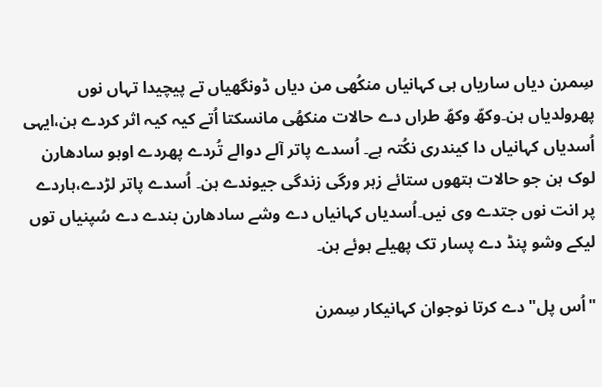سِمرن دیاں ساریاں ہی کہانیاں منکُھی من دیاں ڈونگھیاں تے پیچیدا تہاں نوں پھرولدیاں ہن۔وکھّ وکھّ طراں دے حالات منکھُی مانسکتا اُتے کیہ کیہ اثر کردے ہن،ایہی اُسدیاں کہانیاں دا کیندری نکُتہ ہے۔ اُسدے پاتر آلے دوالے تُردے پھردے اوہو سادھارن لوک ہن جو حالات ہتھوں ستائے زہر ورگی زندگی جیوندے ہن۔ اُسدے پاتر لڑدے،ہاردے پر انت نوں جتدے وی نیں۔اُسدیاں کہانیاں دے وشے سادھارن بندے دے سُپنیاں توں لیکے وشو پنڈ دے پسار تک پھیلے ہوئے ہن۔

"اُس پل" دے کرتا نوجوان کہانیکار سِمرن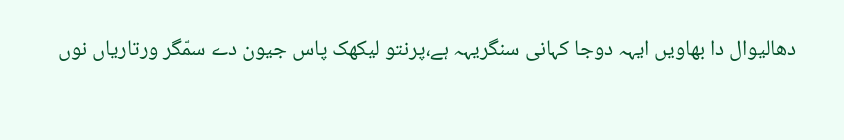دھالیوال دا بھاویں ایہہ دوجا کہانی سنگریہہ ہے،پرنتو لیکھک پاس جیون دے سمّگر ورتاریاں نوں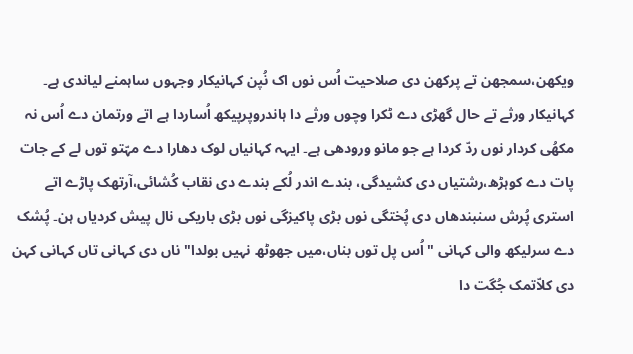ویکھن،سمجھن تے پرکھن دی صلاحیت اُس نوں اک نُپن کہانیکار وجہوں ساہمنے لیاندی ہے۔ کہانیکار ورثے تے حال گھڑی دے ٹکرا وچوں ورثے دا ہاندروپرپیکھ اُساردا ہے اتے ورتمان دے اُس نہ مکھُی کردار نوں ردّ کردا ہے جو مانو ورودھی ہے۔ ایہہ کہانیاں لوک دھارا دے مہّتو توں لے کے جات پات دے کوہڑھ،رشتیاں دی کشیدگی، بندے اندر لُکے بندے دی نقاب کُشائی،آرتھک پاڑے اتے استری پُرش سنبندھاں دی پُختگی نوں بڑی پاکیزگی نوں بڑی باریکی نال پیش کردیاں ہن۔ پُشک دے سرلیکھ والی کہانی "اُس پل توں بناں،میں جھوٹھ نہیں بولدا" ناں دی کہانی تاں کہانی کہن دی کلاّتمک جُگت دا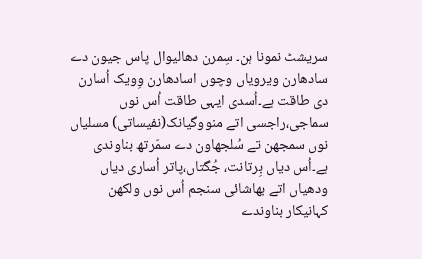سریشٹ نمونا ہن۔ سِمرن دھالیوال پاس جیون دے سادھارن ویرویاں وچوں اسادھارن وِویک اُسارن دی طاقت ہے۔اُسدی ایہی طاقت اُس نوں سماجی،راجسی اتے منووگیانک(نفیساتی) مسلیاں نوں سمجھن تے سُلجھاون دے سمّرتھ بناوندی ہے۔اُس دیاں بِرتانت، جُگتاں،پاتر اُساری دیاں ودھیاں اتے بھاشائی سنجم اُس نوں ولکھن کہانیکار بناوندے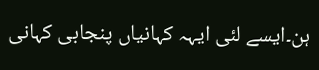ہن۔ایسے لئی ایہہ کہانیاں پنجابی کہانی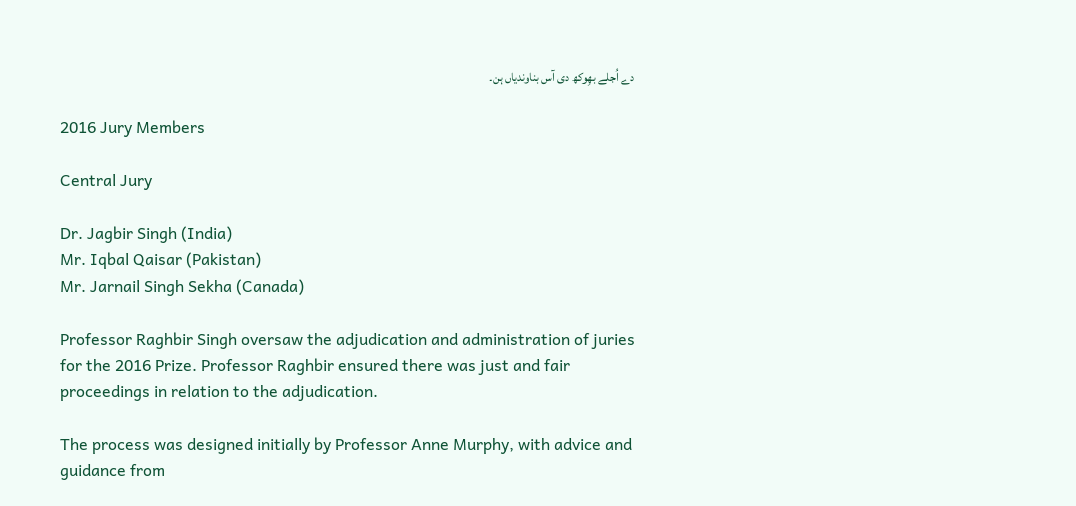دے اُجلے بھِوکھ دی آس بناوندیاں ہن۔

2016 Jury Members

Central Jury

Dr. Jagbir Singh (India)
Mr. Iqbal Qaisar (Pakistan)
Mr. Jarnail Singh Sekha (Canada)

Professor Raghbir Singh oversaw the adjudication and administration of juries for the 2016 Prize. Professor Raghbir ensured there was just and fair proceedings in relation to the adjudication.

The process was designed initially by Professor Anne Murphy, with advice and guidance from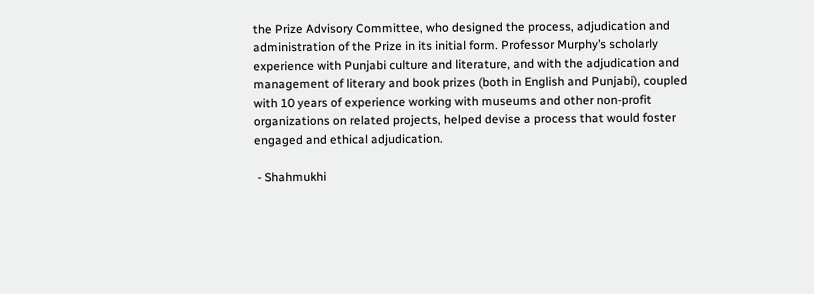the Prize Advisory Committee, who designed the process, adjudication and administration of the Prize in its initial form. Professor Murphy’s scholarly experience with Punjabi culture and literature, and with the adjudication and management of literary and book prizes (both in English and Punjabi), coupled with 10 years of experience working with museums and other non-profit organizations on related projects, helped devise a process that would foster engaged and ethical adjudication.

 - Shahmukhi